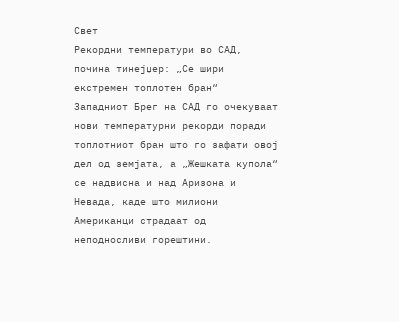Свет
Рекордни температури во САД, почина тинејџер: „Се шири екстремен топлотен бран“
Западниот Брег на САД го очекуваат нови температурни рекорди поради топлотниот бран што го зафати овој дел од земјата, а „Жешката купола“ се надвисна и над Аризона и Невада, каде што милиони Американци страдаат од неподносливи горештини.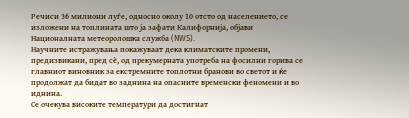Речиси 36 милиони луѓе, односно околу 10 отсто од населението, се изложени на топлината што ја зафати Калифорнија, објави Националната метеоролошка служба (NWS).
Научните истражувања покажуваат дека климатските промени, предизвикани, пред сè, од прекумерната употреба на фосилни горива се главниот виновник за екстремните топлотни бранови во светот и ќе продолжат да бидат во заднина на опасните временски феномени и во иднина.
Се очекува високите температури да достигнат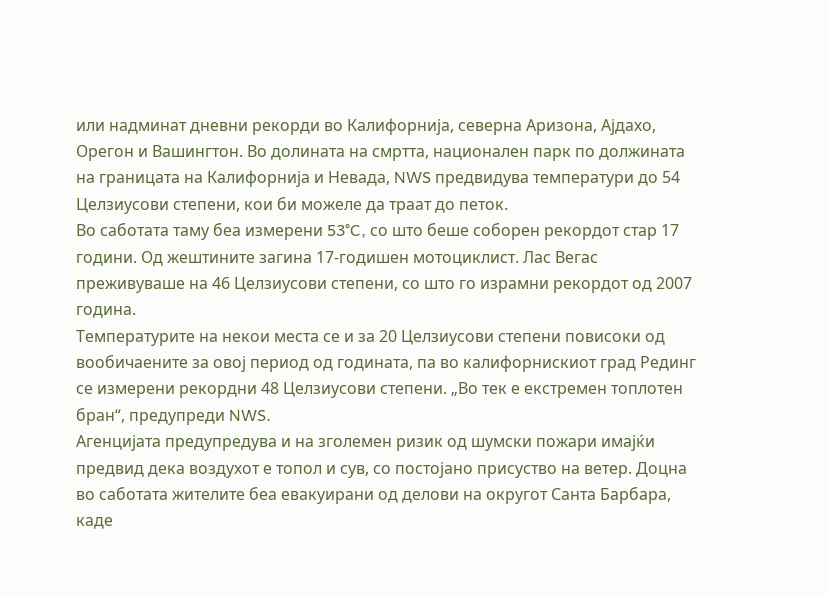или надминат дневни рекорди во Калифорнија, северна Аризона, Ајдахо, Орегон и Вашингтон. Во долината на смртта, национален парк по должината на границата на Калифорнија и Невада, NWS предвидува температури до 54 Целзиусови степени, кои би можеле да траат до петок.
Во саботата таму беа измерени 53°C, со што беше соборен рекордот стар 17 години. Од жештините загина 17-годишен мотоциклист. Лас Вегас преживуваше на 46 Целзиусови степени, со што го израмни рекордот од 2007 година.
Температурите на некои места се и за 20 Целзиусови степени повисоки од вообичаените за овој период од годината, па во калифорнискиот град Рединг се измерени рекордни 48 Целзиусови степени. „Во тек е екстремен топлотен бран“, предупреди NWS.
Агенцијата предупредува и на зголемен ризик од шумски пожари имајќи предвид дека воздухот е топол и сув, со постојано присуство на ветер. Доцна во саботата жителите беа евакуирани од делови на округот Санта Барбара, каде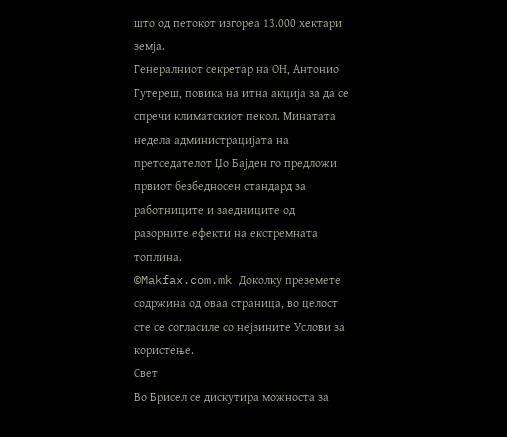што од петокот изгореа 13.000 хектари земја.
Генералниот секретар на ОН, Антонио Гутереш, повика на итна акција за да се спречи климатскиот пекол. Минатата недела администрацијата на претседателот Џо Бајден го предложи првиот безбедносен стандард за работниците и заедниците од разорните ефекти на екстремната топлина.
©Makfax.com.mk Доколку преземете содржина од оваа страница, во целост сте се согласиле со нејзините Услови за користење.
Свет
Во Брисел се дискутира можноста за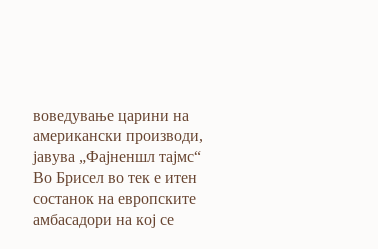воведување царини на американски производи, јавува „Фајненшл тајмс“
Во Брисел во тек е итен состанок на европските амбасадори на кој се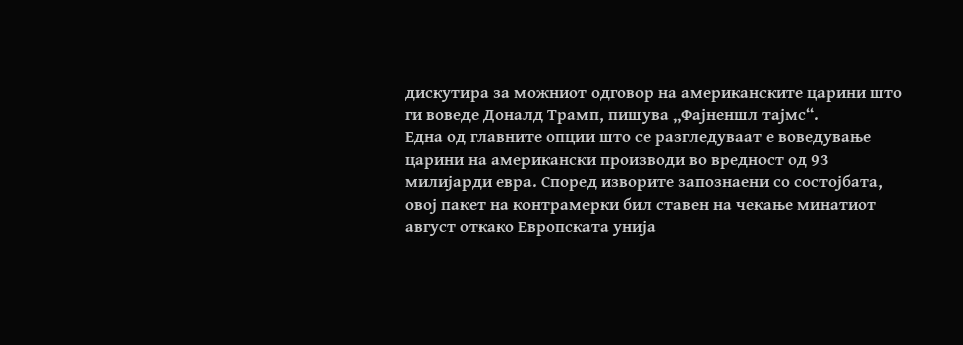дискутира за можниот одговор на американските царини што ги воведе Доналд Трамп, пишува „Фајненшл тајмс“.
Една од главните опции што се разгледуваат е воведување царини на американски производи во вредност од 93 милијарди евра. Според изворите запознаени со состојбата, овој пакет на контрамерки бил ставен на чекање минатиот август откако Европската унија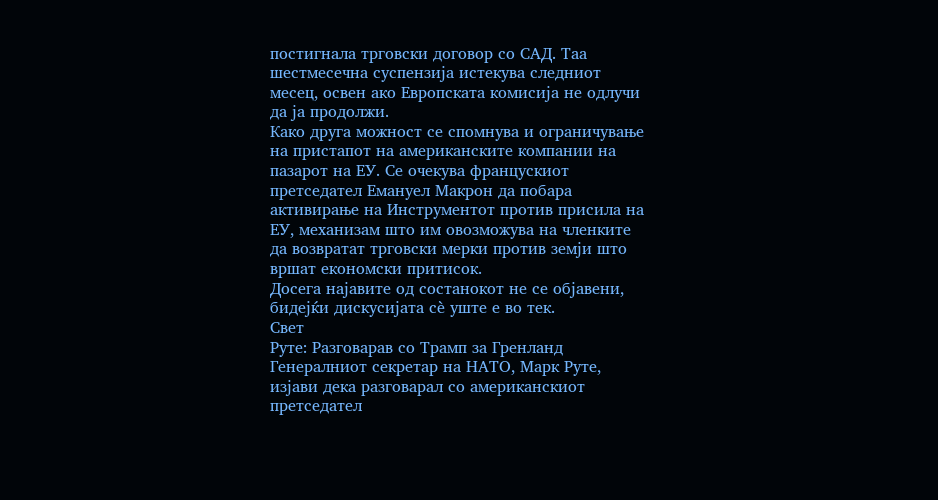постигнала трговски договор со САД. Таа шестмесечна суспензија истекува следниот месец, освен ако Европската комисија не одлучи да ја продолжи.
Како друга можност се спомнува и ограничување на пристапот на американските компании на пазарот на ЕУ. Се очекува францускиот претседател Емануел Макрон да побара активирање на Инструментот против присила на ЕУ, механизам што им овозможува на членките да возвратат трговски мерки против земји што вршат економски притисок.
Досега најавите од состанокот не се објавени, бидејќи дискусијата сè уште е во тек.
Свет
Руте: Разговарав со Трамп за Гренланд
Генералниот секретар на НАТО, Марк Руте, изјави дека разговарал со американскиот претседател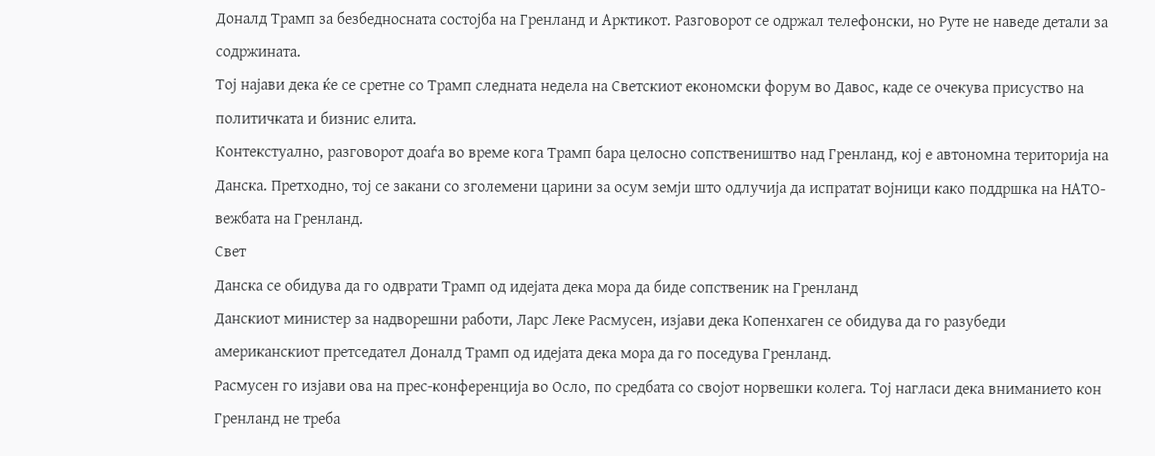Доналд Трамп за безбедносната состојба на Гренланд и Арктикот. Разговорот се одржал телефонски, но Руте не наведе детали за содржината.
Тој најави дека ќе се сретне со Трамп следната недела на Светскиот економски форум во Давос, каде се очекува присуство на политичката и бизнис елита.
Контекстуално, разговорот доаѓа во време кога Трамп бара целосно сопствеништво над Гренланд, кој е автономна територија на Данска. Претходно, тој се закани со зголемени царини за осум земји што одлучија да испратат војници како поддршка на НАТО-вежбата на Гренланд.
Свет
Данска се обидува да го одврати Трамп од идејата дека мора да биде сопственик на Гренланд
Данскиот министер за надворешни работи, Ларс Леке Расмусен, изјави дека Копенхаген се обидува да го разубеди американскиот претседател Доналд Трамп од идејата дека мора да го поседува Гренланд.
Расмусен го изјави ова на прес-конференција во Осло, по средбата со својот норвешки колега. Тој нагласи дека вниманието кон Гренланд не треба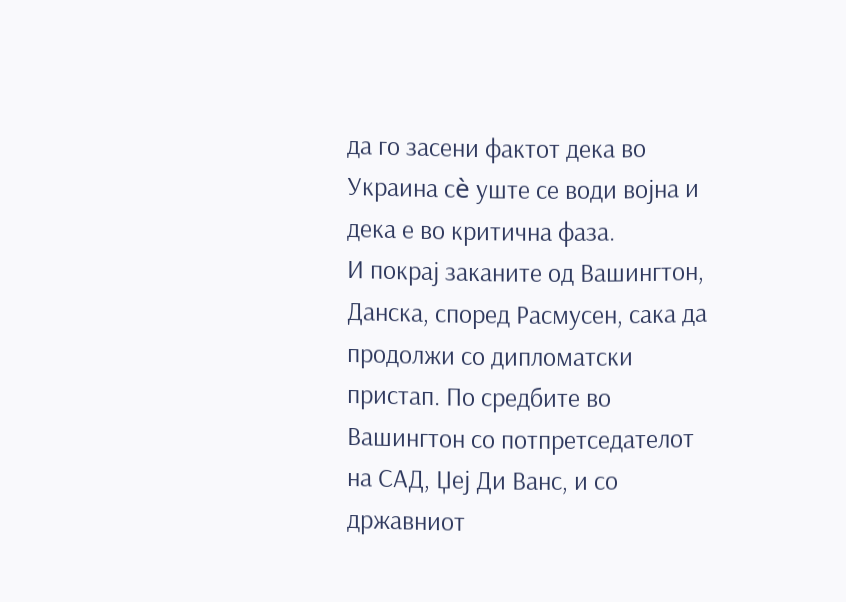да го засени фактот дека во Украина сè уште се води војна и дека е во критична фаза.
И покрај заканите од Вашингтон, Данска, според Расмусен, сака да продолжи со дипломатски пристап. По средбите во Вашингтон со потпретседателот на САД, Џеј Ди Ванс, и со државниот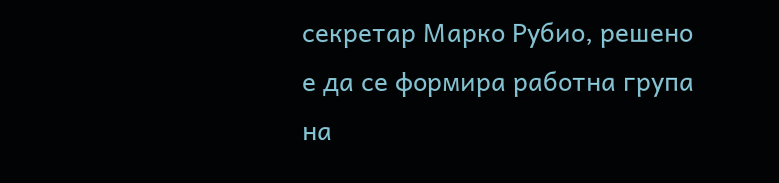секретар Марко Рубио, решено е да се формира работна група на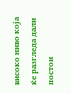високо ниво која ќе разгледа дали постои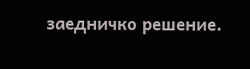заедничко решение.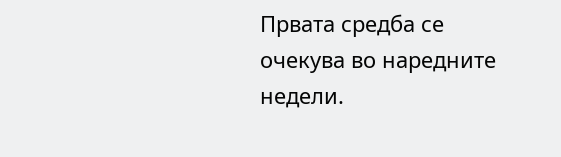Првата средба се очекува во наредните недели.